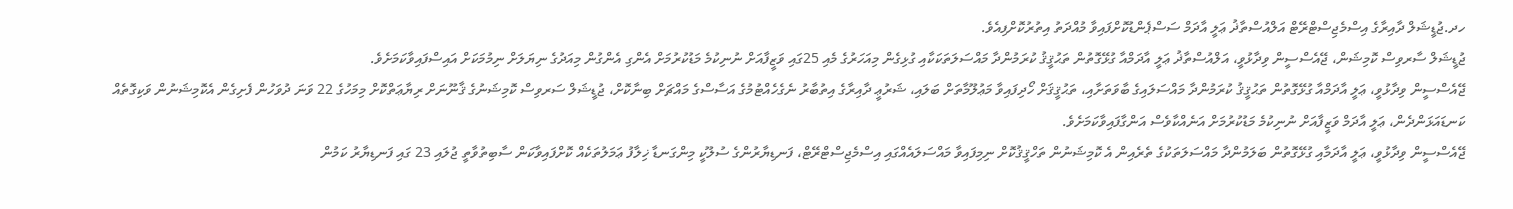ހދ.ޖުޑީޝަލް ދާއިރާގެ އިސްމެޖިސްޓްރޭޓް އަލްއުސްތާޛު ޢަލީ އާދަމް ސަސްޕެންޑުކޮށްފައިވާ މުއްދަތު އިތުރުކޮށްފިއެވެ.
ޖުޑީޝަލް ސާރވިސް ކޮމިޝަން، ޖޭއެސްސީން ވިދާޅުވީ، އަލްއުސްތާޛު ޢަލީ އާދަމްއާ ގުޅޭގޮތުން ތަޙުޤީޤު ކުރަމުންދާ މައްސަލަތަކަކާއި ގުޅިގެން މިއަހަރުގެ މެއި 25ގައި ވަޒީފާއަށް ނުނިކުމެ މަޑުކުރުމަށް އެންގި އެންގުން މިއަދުގެ ނިޔަލަށް ނިމުމަކަށް އައިސްފައިވާކަމަށެވެ.
ޖޭއެސްސީން ވިދާޅުވީ، ޢަލީ އާދަމްއާ ގުޅޭގޮތުން ތަޙުޤީޤު ކުރަމުންދާ މައްސަލައިގެ ބާވަތަށާއި، ތަޙުޤީޤަށް ހޯދިފައިވާ މަޢުލޫމާތަށް ބަލައި، ޝަރުޢީ ދާއިރާގެ އިތުބާރު ނެގެހެއްޓުމުގެ އަސާސްގެ މައްޗަށް ބިނާކޮށް، ޖުޑީޝަލް ސަރވިސް ކޮމިޝަނުގެ ޤާނޫނަށް ރިޔާޢަތްކޮށް މިމަހުގެ 22 ވަނަ ދުވަހުން ފެށިގެން އެކޮމިޝަނުން ވަކިގޮތެއް ކަނޑައަޅަންދެން، ޢަލީ އާދަމް ވަޒީފާއަށް ނުނިކުމެ މަޑުކުރުމަށް އަނެއްކާވެސް އަންގާފައިވާކަމަށެވެ.
ޖޭއެސްސީން ވިދާޅުވީ، ޢަލީ އާދަމާއި ގުޅޭގޮތުން ބަލަމުންދާ މައްސަލަތަކުގެ ތެރެއިން އެ ކޮމިޝަނުން ތަހްޤީޤުކޮށް ނިމިފައިވާ މައްސަލައެއްގައި އިސްމެޖިސްޓްރޭޓް، ފަނޑިޔާރުންގެ ސުލޫކީ މިންގަނޑާ ޚިލާފު ޢަމަލުތަކެއް ކޮށްފައިވާކަން ސާބިތުވާތީ ޖުލައި 23 ގައި ފަނޑިޔާރު ކަމުން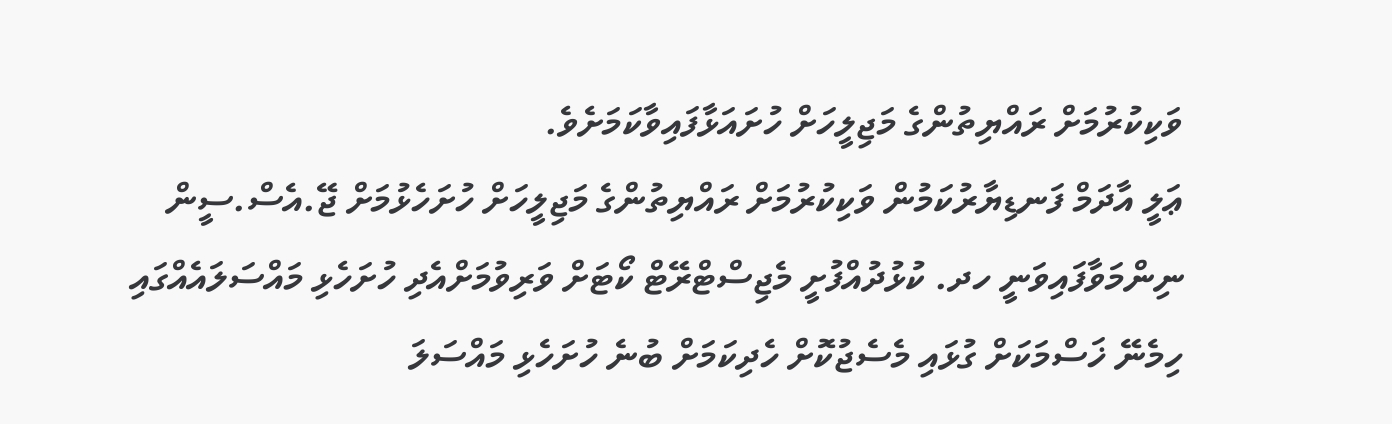ވަކިކުރުމަށް ރައްޔިތުންގެ މަޖިލީހަށް ހުށައަޅާފައިވާކަމަށެވެ.
ޢަލީ އާދަމް ފަނޑިޔާރުކަމުން ވަކިކުރުމަށް ރައްޔިތުންގެ މަޖިލީހަށް ހުށަހެޅުމަށް ޖޭ.އެސް.ސީން ނިންމަވާފައިވަނީ ހދ. ކުޅުދުއްފުށީ މެޖިސްޓްރޭޓް ކޯޓަށް ވަރިވުމަށްއެދި ހުށަހެޅި މައްސަލައެއްގައި ހިމެނޭ ޚަސްމަކަށް ގުޅައި މެސެޖުކޮށް ހެދިކަމަށް ބުނެ ހުށަހެޅި މައްސަލަ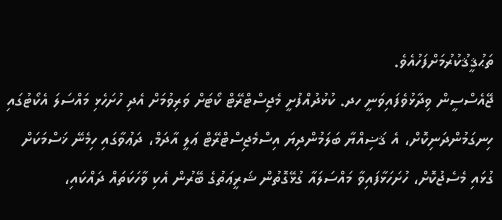ތަޙުޤީޤުކުރުމަށްފަހުއެވެ.
ޖޭއެސްސީން ވިދާޅުވެފައިވަނީ ހދ. ކުޅުދުއްފުށީ މެޖިސްޓްރޭޓް ކޯޓަށް ވަރިވުމަށް އެދި ހުށަހެޅި މައްސަލަ އެކޯޓުގައި ހިނގަމުންދަނިކޮށް، އެ ޤަޟިއްޔާ ބަލަމުންދިޔަ އިސްމެޖިސްޓްރޭޓް ޢަލީ އާދަމް، ދަޢުވާގައި ހިމެނޭ ޚަސްމަކަށް ގުޅައި މެސެޖުކޮށް، ހުށަހަޅާފައިވާ މައްސަލައާ ގުޅޭގޮތުން ޝަރީޢަތުގެ ބޭރުން އެކި ވާހަކަތައް ދައްކައި،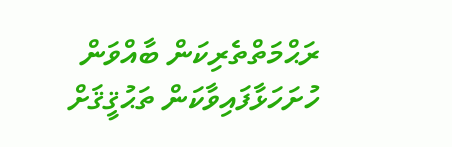ރަޙްމަތްތެރިކަން ބާއްވަން ހުށަހަޅާފައިވާކަން ތަޙުޤީޤަށް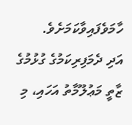ހާމަވެފައިވާކަމަށެވެ.
އަދި ދެމަފިރިކަމުގެ ގުޅުމުގެ ޒާތީ މަޢުލޫމާތު އަހައި، މި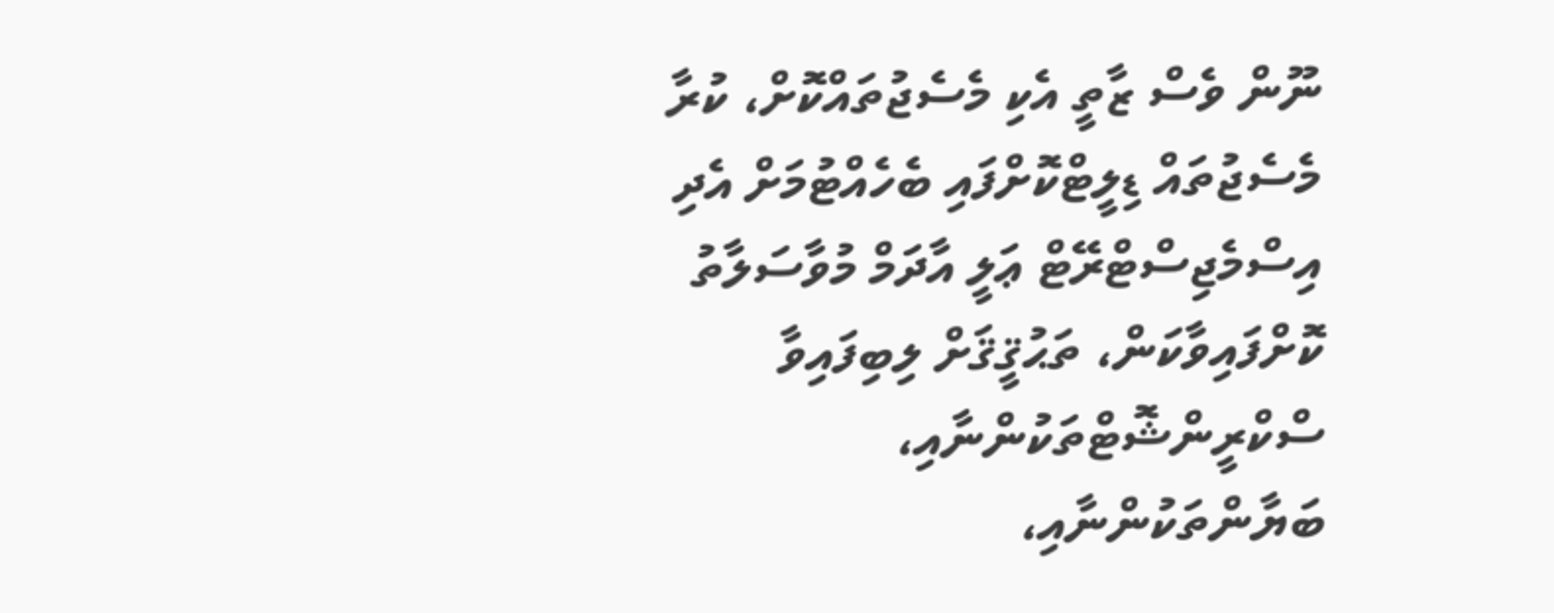ނޫން ވެސް ޒާތީ އެކި މެސެޖުތައްކޮށް، ކުރާ މެސެޖުތައް ޑިލީޓްކޮށްފައި ބެހެއްޓުމަށް އެދި އިސްމެޖިސްޓްރޭޓް ޢަލީ އާދަމް މުވާސަލާތު ކޮށްފައިވާކަން، ތަޙުޤީޤަށް ލިބިފައިވާ ސްކްރީންޝޮޓްތަކުންނާއި، ބަޔާންތަކުންނާއި،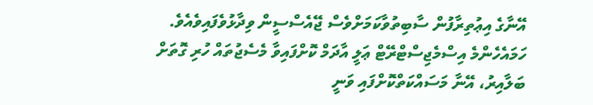އޭނާގެ އިޢުތިރާފުން ސާބިތުވާކަމަށްވެސް ޖޭއެސްސީން ވިދާޅުވެފައިވެއެވެ.
ހަމައެހެންމެ އިސްމެޖިސްޓްރޭޓް ޢަލީ އާދަމް ކޮށްފައިވާ މެސެޖުތައް ހުރި ގޮތަށް ބަލާއިރު، އޭނާ މަސައްކަތްކޮށްފައި ވަނީ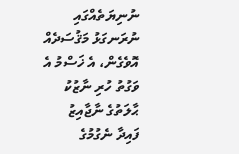ނުނިޔަތެއްގައި ނުރަނގަޅު މަޤުސަދެއް އޮވެގެން، އެ ޚަސްމު އެ ވަގުތު ހުރި ނާޒުކު ޙާލަތުގެ ނާޖާއިޒު ފައިދާ ނެގުމުގެ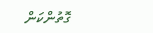ގޮތުންކަން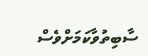ސާބިތުވާކަމަށްވެސް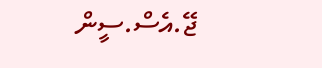ޖޭ.އެސް.ސީން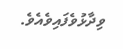ވިދާޅުވެފައިވެއެވެ.